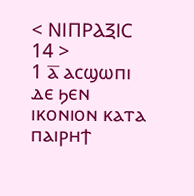< ⲚⲒⲠⲢⲀⲜⲒⲤ 14 >
1 ⲁ̅ ⲁⲥϣⲱⲡⲓ ⲇⲉ ϧⲉⲛ ⲓⲕⲟⲛⲓⲟⲛ ⲕⲁⲧⲁ ⲡⲁⲓⲣⲏϯ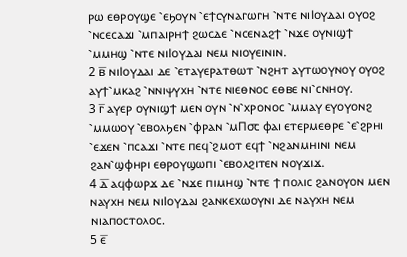ⲣⲱ ⲉⲑⲣⲟⲩϣⲉ ⳿ⲉϧⲟⲩⲛ ⳿ⲉϯⲥⲩⲛⲁⲅⲱⲅⲏ ⳿ⲛⲧⲉ ⲛⲓⲒⲟⲩⲇⲁⲓ ⲟⲩⲟϩ ⳿ⲛⲥⲉⲥⲁϫⲓ ⳿ⲙⲡⲁⲓⲣⲏϯ ϩⲱⲥⲇⲉ ⳿ⲛⲥⲉⲛⲁϩϯ ⳿ⲛϫⲉ ⲟⲩⲛⲓϣϯ ⳿ⲙⲙⲏϣ ⳿ⲛⲧⲉ ⲛⲓⲒⲟⲩⲇⲁⲓ ⲛⲉⲙ ⲛⲓⲟⲩⲉⲓⲛⲓⲛ.
2 ⲃ̅ ⲛⲓⲒⲟⲩⲇⲁⲓ ⲇⲉ ⳿ⲉⲧⲁⲩⲉⲣⲁⲧⲑⲱⲧ ⳿ⲛϩⲏⲧ ⲁⲩⲧⲱⲟⲩⲛⲟⲩ ⲟⲩⲟϩ ⲁⲩϯ⳿ⲙⲕⲁϩ ⳿ⲛⲛⲓⲯⲩⲭⲏ ⳿ⲛⲧⲉ ⲛⲓⲉⲑⲛⲟⲥ ⲉⲑⲃⲉ ⲛⲓ⳿ⲥⲛⲏⲟⲩ.
3 ⲅ̅ ⲁⲩⲉⲣ ⲟⲩⲛⲓϣϯ ⲙⲉⲛ ⲟⲩⲛ ⳿ⲛ⳿ⲭⲣⲟⲛⲟⲥ ⳿ⲙⲙⲁⲩ ⲉⲩⲟⲩⲟⲛϩ ⳿ⲙⲙⲱⲟⲩ ⳿ⲉⲃⲟⲗϧⲉⲛ ⳿ⲫⲣⲁⲛ ⳿ⲙⲠ⳪ ⲫⲁⲓ ⲉⲧⲉⲣⲙⲉⲑⲣⲉ ⳿ⲉ⳿ϩⲣⲏⲓ ⳿ⲉϫⲉⲛ ⳿ⲡⲥⲁϫⲓ ⳿ⲛⲧⲉ ⲡⲉϥ⳿ϩⲙⲟⲧ ⲉϥϯ ⳿ⲛϩⲁⲛⲙⲏⲓⲛⲓ ⲛⲉⲙ ϩⲁⲛ⳿ϣⲫⲏⲣⲓ ⲉⲑⲣⲟⲩϣⲱⲡⲓ ⳿ⲉⲃⲟⲗϩⲓⲧⲉⲛ ⲛⲟⲩϫⲓϫ.
4 ⲇ̅ ⲁϥⲫⲱⲣϫ ⲇⲉ ⳿ⲛϫⲉ ⲡⲓⲙⲏϣ ⳿ⲛⲧⲉ ϯ ⲡⲟⲗⲓⲥ ϩⲁⲛⲟⲩⲟⲛ ⲙⲉⲛ ⲛⲁⲩⲭⲏ ⲛⲉⲙ ⲛⲓⲒⲟⲩⲇⲁⲓ ϩⲁⲛⲕⲉⲭⲱⲟⲩⲛⲓ ⲇⲉ ⲛⲁⲩⲭⲏ ⲛⲉⲙ ⲛⲓⲁⲡⲟⲥⲧⲟⲗⲟⲥ.
5 ⲉ̅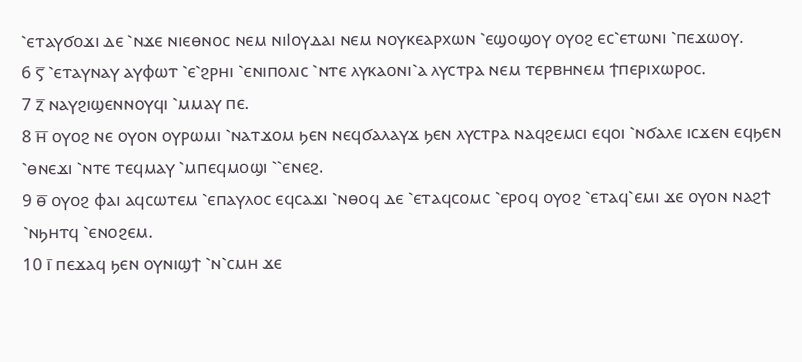⳿ⲉⲧⲁⲩϭⲟϫⲓ ⲇⲉ ⳿ⲛϫⲉ ⲛⲓⲉⲑⲛⲟⲥ ⲛⲉⲙ ⲛⲓⲒⲟⲩⲇⲁⲓ ⲛⲉⲙ ⲛⲟⲩⲕⲉⲁⲣⲭⲱⲛ ⳿ⲉϣⲟϣⲟⲩ ⲟⲩⲟϩ ⲉⲥ⳿ⲉⲧⲱⲛⲓ ⳿ⲡⲉϫⲱⲟⲩ.
6 ⲋ̅ ⳿ⲉⲧⲁⲩⲛⲁⲩ ⲁⲩⲫⲱⲧ ⳿ⲉ⳿ϩⲣⲏⲓ ⳿ⲉⲛⲓⲡⲟⲗⲓⲥ ⳿ⲛⲧⲉ ⲗⲩⲕⲁⲟⲛⲓ⳿ⲁ ⲗⲩⲥⲧⲣⲁ ⲛⲉⲙ ⲧⲉⲣⲃⲏⲛⲉⲙ ϯⲡⲉⲣⲓⲭⲱⲣⲟⲥ.
7 ⲍ̅ ⲛⲁⲩϩⲓϣⲉⲛⲛⲟⲩϥⲓ ⳿ⲙⲙⲁⲩ ⲡⲉ.
8 ⲏ̅ ⲟⲩⲟϩ ⲛⲉ ⲟⲩⲟⲛ ⲟⲩⲣⲱⲙⲓ ⳿ⲛⲁⲧϫⲟⲙ ϧⲉⲛ ⲛⲉϥϭⲁⲗⲁⲩϫ ϧⲉⲛ ⲗⲩⲥⲧⲣⲁ ⲛⲁϥϩⲉⲙⲥⲓ ⲉϥⲟⲓ ⳿ⲛϭⲁⲗⲉ ⲓⲥϫⲉⲛ ⲉϥϧⲉⲛ ⳿ⲑⲛⲉϫⲓ ⳿ⲛⲧⲉ ⲧⲉϥⲙⲁⲩ ⳿ⲙⲡⲉϥⲙⲟϣⲓ ⳿⳿ⲉⲛⲉϩ.
9 ⲑ̅ ⲟⲩⲟϩ ⲫⲁⲓ ⲁϥⲥⲱⲧⲉⲙ ⳿ⲉⲡⲁⲩⲗⲟⲥ ⲉϥⲥⲁϫⲓ ⳿ⲛⲑⲟϥ ⲇⲉ ⳿ⲉⲧⲁϥⲥⲟⲙⲥ ⳿ⲉⲣⲟϥ ⲟⲩⲟϩ ⳿ⲉⲧⲁϥ⳿ⲉⲙⲓ ϫⲉ ⲟⲩⲟⲛ ⲛⲁϩϯ ⳿ⲛϧⲏⲧϥ ⳿ⲉⲛⲟϩⲉⲙ.
10 ⲓ̅ ⲡⲉϫⲁϥ ϧⲉⲛ ⲟⲩⲛⲓϣϯ ⳿ⲛ⳿ⲥⲙⲏ ϫⲉ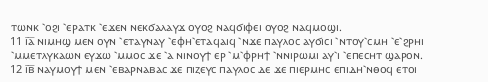ⲧⲱⲛⲕ ⳿ⲟϩⲓ ⳿ⲉⲣⲁⲧⲕ ⳿ⲉϫⲉⲛ ⲛⲉⲕϭⲁⲗⲁⲩϫ ⲟⲩⲟϩ ⲛⲁϥϭⲓⲫⲉⲓ ⲟⲩⲟϩ ⲛⲁϥⲙⲟϣⲓ.
11 ⲓ̅ⲁ̅ ⲛⲓⲙⲏϣ ⲙⲉⲛ ⲟⲩⲛ ⳿ⲉⲧⲁⲩⲛⲁⲩ ⳿ⲉⲫⲏ⳿ⲉⲧⲁϥⲁⲓϥ ⳿ⲛϫⲉ ⲡⲁⲩⲗⲟⲥ ⲁⲩϭⲓⲥⲓ ⳿ⲛⲧⲟⲩ⳿ⲥⲙⲏ ⳿ⲉ⳿ϩⲣⲏⲓ ⳿ⲙⲙⲉⲧⲗⲩⲕⲁⲱⲛ ⲉⲩϫⲱ ⳿ⲙⲙⲟⲥ ϫⲉ ⳿ⲁ ⲛⲓⲛⲟⲩϯ ⲉⲣ ⳿ⲙ⳿ⲫⲣⲏϯ ⳿ⲛⲛⲓⲣⲱⲙⲓ ⲁⲩ⳿ⲓ ⳿ⲉⲡⲉⲥⲏⲧ ϣⲁⲣⲟⲛ.
12 ⲓ̅ⲃ̅ ⲛⲁⲩⲙⲟⲩϯ ⲙⲉⲛ ⳿ⲉⲃⲁⲣⲛⲁⲃⲁⲥ ϫⲉ ⲡⲓⲍⲉⲩⲥ ⲡⲁⲩⲗⲟⲥ ⲇⲉ ϫⲉ ⲡⲓⲉⲣⲙⲏⲥ ⲉⲡⲓⲇⲏ⳿ⲛⲑⲟϥ ⲉⲧⲟⲓ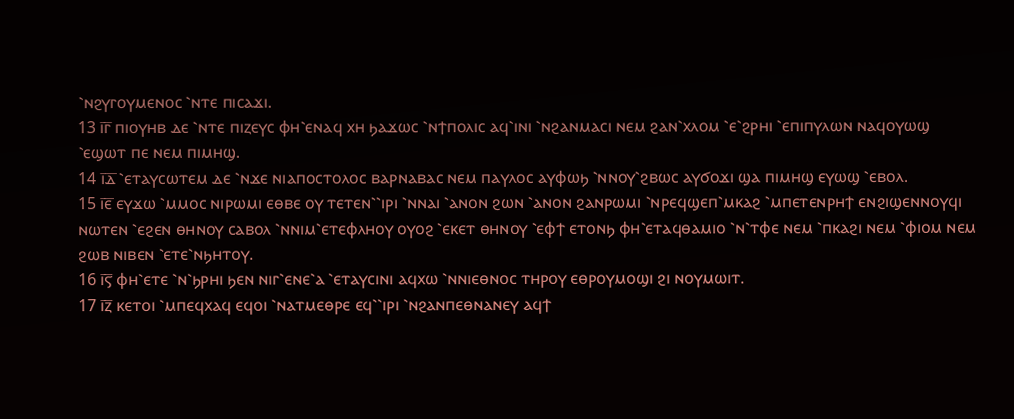⳿ⲛϩⲩⲅⲟⲩⲙⲉⲛⲟⲥ ⳿ⲛⲧⲉ ⲡⲓⲥⲁϫⲓ.
13 ⲓ̅ⲅ̅ ⲡⲓⲟⲩⲏⲃ ⲇⲉ ⳿ⲛⲧⲉ ⲡⲓⲍⲉⲩⲥ ⲫⲏ⳿ⲉⲛⲁϥ ⲭⲏ ϧⲁϫⲱⲥ ⳿ⲛϯⲡⲟⲗⲓⲥ ⲁϥ⳿ⲓⲛⲓ ⳿ⲛϩⲁⲛⲙⲁⲥⲓ ⲛⲉⲙ ϩⲁⲛ⳿ⲭⲗⲟⲙ ⳿ⲉ⳿ϩⲣⲏⲓ ⳿ⲉⲡⲓⲡⲩⲗⲱⲛ ⲛⲁϥⲟⲩⲱϣ ⳿ⲉϣⲱⲧ ⲡⲉ ⲛⲉⲙ ⲡⲓⲙⲏϣ.
14 ⲓ̅ⲇ̅ ⳿ⲉⲧⲁⲩⲥⲱⲧⲉⲙ ⲇⲉ ⳿ⲛϫⲉ ⲛⲓⲁⲡⲟⲥⲧⲟⲗⲟⲥ ⲃⲁⲣⲛⲁⲃⲁⲥ ⲛⲉⲙ ⲡⲁⲩⲗⲟⲥ ⲁⲩⲫⲱϧ ⳿ⲛⲛⲟⲩ⳿ϩⲃⲱⲥ ⲁⲩϭⲟϫⲓ ϣⲁ ⲡⲓⲙⲏϣ ⲉⲩⲱϣ ⳿ⲉⲃⲟⲗ.
15 ⲓ̅ⲉ̅ ⲉⲩϫⲱ ⳿ⲙⲙⲟⲥ ⲛⲓⲣⲱⲙⲓ ⲉⲑⲃⲉ ⲟⲩ ⲧⲉⲧⲉⲛ⳿⳿ⲓⲣⲓ ⳿ⲛⲛⲁⲓ ⳿ⲁⲛⲟⲛ ϩⲱⲛ ⳿ⲁⲛⲟⲛ ϩⲁⲛⲣⲱⲙⲓ ⳿ⲛⲣⲉϥϣⲉⲡ⳿ⲙⲕⲁϩ ⳿ⲙⲡⲉⲧⲉⲛⲣⲏϯ ⲉⲛϩⲓϣⲉⲛⲛⲟⲩϥⲓ ⲛⲱⲧⲉⲛ ⳿ⲉϩⲉⲛ ⲑⲏⲛⲟⲩ ⲥⲁⲃⲟⲗ ⳿ⲛⲛⲓⲙ⳿ⲉⲧⲉⲫⲗⲏⲟⲩ ⲟⲩⲟϩ ⳿ⲉⲕⲉⲧ ⲑⲏⲛⲟⲩ ⳿ⲉⲫϯ ⲉⲧⲟⲛϧ ⲫⲏ⳿ⲉⲧⲁϥⲑⲁⲙⲓⲟ ⳿ⲛ⳿ⲧⲫⲉ ⲛⲉⲙ ⳿ⲡⲕⲁϩⲓ ⲛⲉⲙ ⳿ⲫⲓⲟⲙ ⲛⲉⲙ ϩⲱⲃ ⲛⲓⲃⲉⲛ ⳿ⲉⲧⲉ⳿ⲛϧⲏⲧⲟⲩ.
16 ⲓ̅ⲋ̅ ⲫⲏ⳿ⲉⲧⲉ ⳿ⲛ⳿ϧⲣⲏⲓ ϧⲉⲛ ⲛⲓⲅ⳿ⲉⲛⲉ⳿ⲁ ⳿ⲉⲧⲁⲩⲥⲓⲛⲓ ⲁϥⲭⲱ ⳿ⲛⲛⲓⲉⲑⲛⲟⲥ ⲧⲏⲣⲟⲩ ⲉⲑⲣⲟⲩⲙⲟϣⲓ ϩⲓ ⲛⲟⲩⲙⲱⲓⲧ.
17 ⲓ̅ⲍ̅ ⲕⲉⲧⲟⲓ ⳿ⲙⲡⲉϥⲭⲁϥ ⲉϥⲟⲓ ⳿ⲛⲁⲧⲙⲉⲑⲣⲉ ⲉϥ⳿⳿ⲓⲣⲓ ⳿ⲛϩⲁⲛⲡⲉⲑⲛⲁⲛⲉⲩ ⲁϥϯ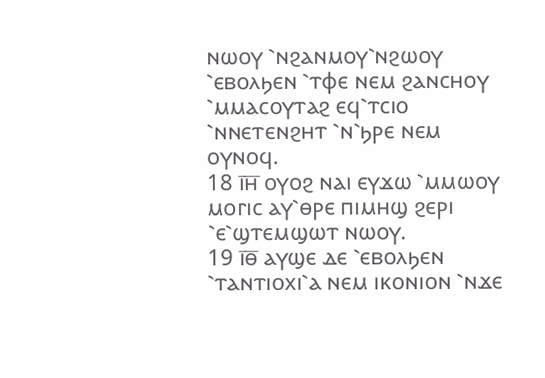ⲛⲱⲟⲩ ⳿ⲛϩⲁⲛⲙⲟⲩ⳿ⲛϩⲱⲟⲩ ⳿ⲉⲃⲟⲗϧⲉⲛ ⳿ⲧⲫⲉ ⲛⲉⲙ ϩⲁⲛⲥⲏⲟⲩ ⳿ⲙⲙⲁⲥⲟⲩⲧⲁϩ ⲉϥ⳿ⲧⲥⲓⲟ ⳿ⲛⲛⲉⲧⲉⲛϩⲏⲧ ⳿ⲛ⳿ϧⲣⲉ ⲛⲉⲙ ⲟⲩⲛⲟϥ.
18 ⲓ̅ⲏ̅ ⲟⲩⲟϩ ⲛⲁⲓ ⲉⲩϫⲱ ⳿ⲙⲙⲱⲟⲩ ⲙⲟⲅⲓⲥ ⲁⲩ⳿ⲑⲣⲉ ⲡⲓⲙⲏϣ ϩⲉⲣⲓ ⳿ⲉ⳿ϣⲧⲉⲙϣⲱⲧ ⲛⲱⲟⲩ.
19 ⲓ̅ⲑ̅ ⲁⲩϣⲉ ⲇⲉ ⳿ⲉⲃⲟⲗϧⲉⲛ ⳿ⲧⲁⲛⲧⲓⲟⲭⲓ⳿ⲁ ⲛⲉⲙ ⲓⲕⲟⲛⲓⲟⲛ ⳿ⲛϫⲉ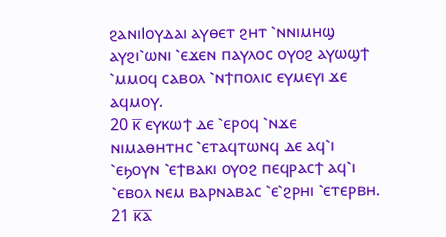ϩⲁⲛⲓⲒⲟⲩⲇⲁⲓ ⲁⲩⲑⲉⲧ ϩⲏⲧ ⳿ⲛⲛⲓⲙⲏϣ ⲁⲩϩⲓ⳿ⲱⲛⲓ ⳿ⲉϫⲉⲛ ⲡⲁⲩⲗⲟⲥ ⲟⲩⲟϩ ⲁⲩⲱϣϯ ⳿ⲙⲙⲟϥ ⲥⲁⲃⲟⲗ ⳿ⲛϯⲡⲟⲗⲓⲥ ⲉⲩⲙⲉⲩⲓ ϫⲉ ⲁϥⲙⲟⲩ.
20 ⲕ̅ ⲉⲩⲕⲱϯ ⲇⲉ ⳿ⲉⲣⲟϥ ⳿ⲛϫⲉ ⲛⲓⲙⲁⲑⲏⲧⲏⲥ ⳿ⲉⲧⲁϥⲧⲱⲛϥ ⲇⲉ ⲁϥ⳿ⲓ ⳿ⲉϧⲟⲩⲛ ⳿ⲉϯⲃⲁⲕⲓ ⲟⲩⲟϩ ⲡⲉϥⲣⲁⲥϯ ⲁϥ⳿ⲓ ⳿ⲉⲃⲟⲗ ⲛⲉⲙ ⲃⲁⲣⲛⲁⲃⲁⲥ ⳿ⲉ⳿ϩⲣⲏⲓ ⳿ⲉⲧⲉⲣⲃⲏ.
21 ⲕ̅ⲁ̅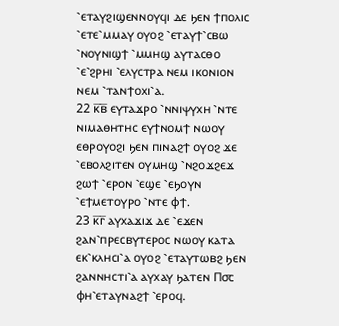⳿ⲉⲧⲁⲩϩⲓϣⲉⲛⲛⲟⲩϥⲓ ⲇⲉ ϧⲉⲛ ϯⲡⲟⲗⲓⲥ ⳿ⲉⲧⲉ⳿ⲙⲙⲁⲩ ⲟⲩⲟϩ ⳿ⲉⲧⲁⲩϯ⳿ⲥⲃⲱ ⳿ⲛⲟⲩⲛⲓϣϯ ⳿ⲙⲙⲏϣ ⲁⲩⲧⲁⲥⲑⲟ ⳿ⲉ⳿ϩⲣⲏⲓ ⳿ⲉⲗⲩⲥⲧⲣⲁ ⲛⲉⲙ ⲓⲕⲟⲛⲓⲟⲛ ⲛⲉⲙ ⳿ⲧⲁⲛϯⲟⲭⲓ⳿ⲁ.
22 ⲕ̅ⲃ̅ ⲉⲩⲧⲁϫⲣⲟ ⳿ⲛⲛⲓⲯⲩⲭⲏ ⳿ⲛⲧⲉ ⲛⲓⲙⲁⲑⲏⲧⲏⲥ ⲉⲩϯⲛⲟⲙϯ ⲛⲱⲟⲩ ⲉⲑⲣⲟⲩⲟϩⲓ ϧⲉⲛ ⲡⲓⲛⲁϩϯ ⲟⲩⲟϩ ϫⲉ ⳿ⲉⲃⲟⲗϩⲓⲧⲉⲛ ⲟⲩⲙⲏϣ ⳿ⲛϩⲟϫϩⲉϫ ϩⲱϯ ⳿ⲉⲣⲟⲛ ⳿ⲉϣⲉ ⳿ⲉϧⲟⲩⲛ ⳿ⲉϯⲙⲉⲧⲟⲩⲣⲟ ⳿ⲛⲧⲉ ⲫϯ.
23 ⲕ̅ⲅ̅ ⲁⲩⲭⲁϫⲓϫ ⲇⲉ ⳿ⲉϫⲉⲛ ϩⲁⲛ⳿ⲡⲣⲉⲥⲃⲩⲧⲉⲣⲟⲥ ⲛⲱⲟⲩ ⲕⲁⲧⲁ ⲉⲕ⳿ⲕⲗⲏⲥⲓ⳿ⲁ ⲟⲩⲟϩ ⳿ⲉⲧⲁⲩⲧⲱⲃϩ ϧⲉⲛ ϩⲁⲛⲛⲏⲥⲧⲓ⳿ⲁ ⲁⲩⲭⲁⲩ ϧⲁⲧⲉⲛ Ⲡ⳪ ⲫⲏ⳿ⲉⲧⲁⲩⲛⲁϩϯ ⳿ⲉⲣⲟϥ.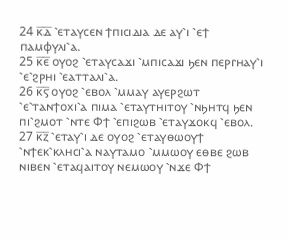24 ⲕ̅ⲇ̅ ⳿ⲉⲧⲁⲩⲥⲉⲛ ϯⲡⲓⲥⲓⲇⲓⲁ ⲇⲉ ⲁⲩ⳿ⲓ ⳿ⲉϯ ⲡⲁⲙⲫⲩⲗⲓ⳿ⲁ.
25 ⲕ̅ⲉ̅ ⲟⲩⲟϩ ⳿ⲉⲧⲁⲩⲥⲁϫⲓ ⳿ⲙⲡⲓⲥⲁϫⲓ ϧⲉⲛ ⲡⲉⲣⲅⲏⲁⲩ⳿ⲓ ⳿ⲉ⳿ϩⲣⲏⲓ ⳿ⲉⲁⲧⲧⲁⲗⲓ⳿ⲁ.
26 ⲕ̅ⲋ̅ ⲟⲩⲟϩ ⳿ⲉⲃⲟⲗ ⳿ⲙⲙⲁⲩ ⲁⲩⲉⲣϩⲱⲧ ⳿ⲉ⳿ⲧⲁⲛϯⲟⲭⲓ⳿ⲁ ⲡⲓⲙⲁ ⳿ⲉⲧⲁⲩⲧⲏⲓⲧⲟⲩ ⳿ⲛϧⲏⲧϥ ϧⲉⲛ ⲡⲓ⳿ϩⲙⲟⲧ ⳿ⲛⲧⲉ Ⲫϯ ⳿ⲉⲡⲓϩⲱⲃ ⳿ⲉⲧⲁⲩϫⲟⲕϥ ⳿ⲉⲃⲟⲗ.
27 ⲕ̅ⲍ̅ ⳿ⲉⲧⲁⲩ⳿ⲓ ⲇⲉ ⲟⲩⲟϩ ⳿ⲉⲧⲁⲩⲑⲱⲟⲩϯ ⳿ⲛϯⲉⲕ⳿ⲕⲗⲏⲥⲓ⳿ⲁ ⲛⲁⲩⲧⲁⲙⲟ ⳿ⲙⲙⲱⲟⲩ ⲉⲑⲃⲉ ϩⲱⲃ ⲛⲓⲃⲉⲛ ⳿ⲉⲧⲁϥⲁⲓⲧⲟⲩ ⲛⲉⲙⲱⲟⲩ ⳿ⲛϫⲉ Ⲫϯ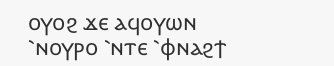ⲟⲩⲟϩ ϫⲉ ⲁϥⲟⲩⲱⲛ ⳿ⲛⲟⲩⲣⲟ ⳿ⲛⲧⲉ ⳿ⲫⲛⲁϩϯ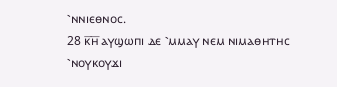⳿ⲛⲛⲓⲉⲑⲛⲟⲥ.
28 ⲕ̅ⲏ̅ ⲁⲩϣⲱⲡⲓ ⲇⲉ ⳿ⲙⲙⲁⲩ ⲛⲉⲙ ⲛⲓⲙⲁⲑⲏⲧⲏⲥ ⳿ⲛⲟⲩⲕⲟⲩϫⲓ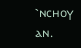⳿ⲛⲥⲏⲟⲩ ⲁⲛ.